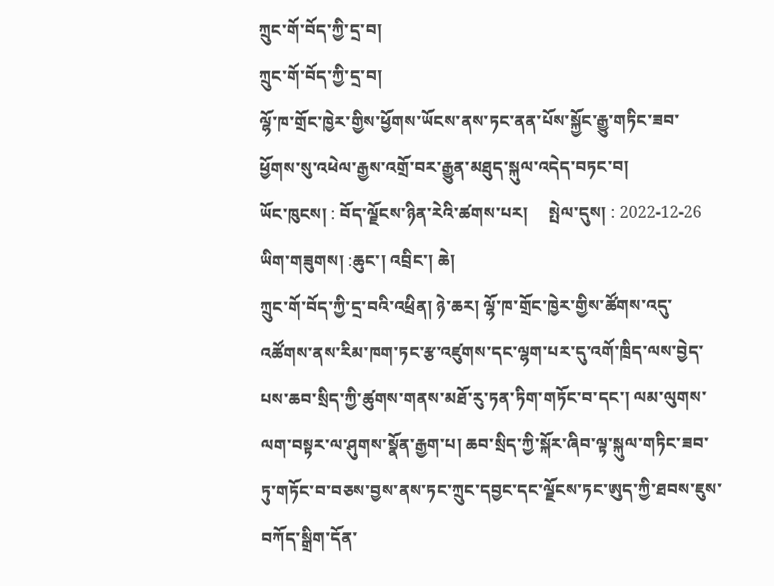ཀྲུང་གོ་བོད་ཀྱི་དྲ་བ།
ཀྲུང་གོ་བོད་ཀྱི་དྲ་བ།
ལྷོ་ཁ་གྲོང་ཁྱེར་གྱིས་ཕྱོགས་ཡོངས་ནས་ཏང་ནན་པོས་སྐྱོང་རྒྱུ་གཏིང་ཟབ་ཕྱོགས་སུ་འཕེལ་རྒྱས་འགྲོ་བར་རྒྱུན་མཐུད་སྐུལ་འདེད་བཏང་བ།
ཡོང་ཁུངས། : བོད་ལྗོངས་ཉིན་རེའི་ཚགས་པར།     སྤེལ་དུས། : 2022-12-26
ཡིག་གཟུགས། :ཆུང་། འབྲིང་། ཆེ།
ཀྲུང་གོ་བོད་ཀྱི་དྲ་བའི་འཕྲིན། ཉེ་ཆར། ལྷོ་ཁ་གྲོང་ཁྱེར་གྱིས་ཚོགས་འདུ་འཚོགས་ནས་རིམ་ཁག་ཏང་རྩ་འཛུགས་དང་ལྷག་པར་དུ་འགོ་ཁྲིད་ལས་བྱེད་པས་ཆབ་སྲིད་ཀྱི་ཚུགས་གནས་མཐོ་རུ་ཏན་ཏིག་གཏོང་བ་དང་། ལམ་ལུགས་ལག་བསྟར་ལ་ཤུགས་སྣོན་རྒྱག་པ། ཆབ་སྲིད་ཀྱི་སྐོར་ཞིབ་ལྟ་སྐུལ་གཏིང་ཟབ་ཏུ་གཏོང་བ་བཅས་བྱས་ནས་ཏང་ཀྲུང་དབྱང་དང་ལྗོངས་ཏང་ཨུད་ཀྱི་ཐབས་ཇུས་བཀོད་སྒྲིག་དོན་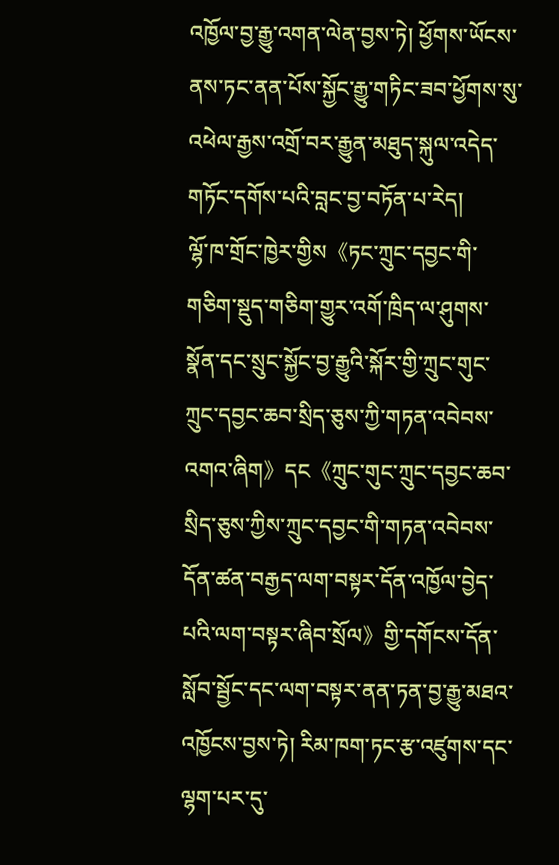འཁྱོལ་བྱ་རྒྱུ་འགན་ལེན་བྱས་ཏེ། ཕྱོགས་ཡོངས་ནས་ཏང་ནན་པོས་སྐྱོང་རྒྱུ་གཏིང་ཟབ་ཕྱོགས་སུ་འཕེལ་རྒྱས་འགྲོ་བར་རྒྱུན་མཐུད་སྐུལ་འདེད་གཏོང་དགོས་པའི་བླང་བྱ་བཏོན་པ་རེད།
ལྷོ་ཁ་གྲོང་ཁྱེར་གྱིས《ཏང་ཀྲུང་དབྱང་གི་གཅིག་སྡུད་གཅིག་གྱུར་འགོ་ཁྲིད་ལ་ཤུགས་སྣོན་དང་སྲུང་སྐྱོང་བྱ་རྒྱུའི་སྐོར་གྱི་ཀྲུང་གུང་ཀྲུང་དབྱང་ཆབ་སྲིད་ཅུས་ཀྱི་གཏན་འབེབས་འགའ་ཞིག》དང《ཀྲུང་གུང་ཀྲུང་དབྱང་ཆབ་སྲིད་ཅུས་ཀྱིས་ཀྲུང་དབྱང་གི་གཏན་འབེབས་དོན་ཚན་བརྒྱད་ལག་བསྟར་དོན་འཁྱོལ་བྱེད་པའི་ལག་བསྟར་ཞིབ་སྲོལ》གྱི་དགོངས་དོན་སློབ་སྦྱོང་དང་ལག་བསྟར་ནན་ཏན་བྱ་རྒྱུ་མཐའ་འཁྱོངས་བྱས་ཏེ། རིམ་ཁག་ཏང་རྩ་འཛུགས་དང་ལྷག་པར་དུ་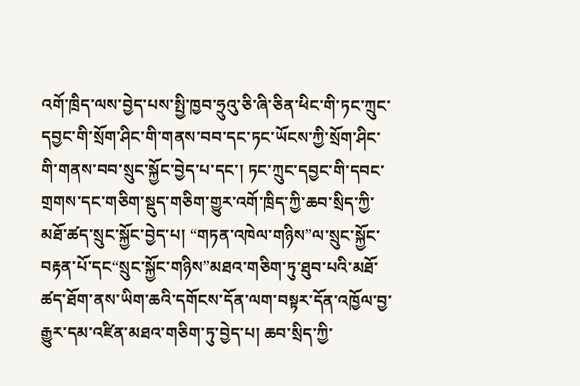འགོ་ཁྲིད་ལས་བྱེད་པས་སྤྱི་ཁྱབ་ཧྲུའུ་ཅི་ཞི་ཅིན་ཕིང་གི་ཏང་ཀྲུང་དབྱང་གི་སྲོག་ཤིང་གི་གནས་བབ་དང་ཏང་ཡོངས་ཀྱི་སྲོག་ཤིང་གི་གནས་བབ་སྲུང་སྐྱོང་བྱེད་པ་དང་། ཏང་ཀྲུང་དབྱང་གི་དབང་གྲགས་དང་གཅིག་སྡུད་གཅིག་གྱུར་འགོ་ཁྲིད་ཀྱི་ཆབ་སྲིད་ཀྱི་མཐོ་ཚད་སྲུང་སྐྱོང་བྱེད་པ། “གཏན་འཁེལ་གཉིས”ལ་སྲུང་སྐྱོང་བརྟན་པོ་དང“སྲུང་སྐྱོང་གཉིས”མཐའ་གཅིག་ཏུ་ཐུབ་པའི་མཐོ་ཚད་ཐོག་ནས་ཡིག་ཆའི་དགོངས་དོན་ལག་བསྟར་དོན་འཁྱོལ་བྱ་རྒྱུར་དམ་འཛིན་མཐའ་གཅིག་ཏུ་བྱེད་པ། ཆབ་སྲིད་ཀྱི་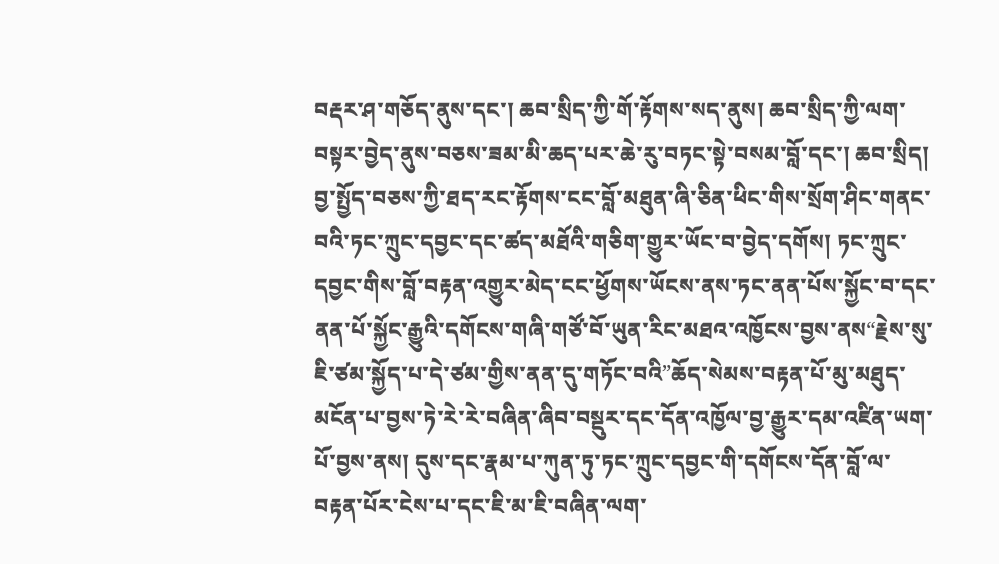བརྡར་ཤ་གཅོད་ནུས་དང་། ཆབ་སྲིད་ཀྱི་གོ་རྟོགས་སད་ནུས། ཆབ་སྲིད་ཀྱི་ལག་བསྟར་བྱེད་ནུས་བཅས་ཟམ་མི་ཆད་པར་ཆེ་རུ་བཏང་སྟེ་བསམ་བློ་དང་། ཆབ་སྲིད། བྱ་སྤྱོད་བཅས་ཀྱི་ཐད་རང་རྟོགས་ངང་བློ་མཐུན་ཞི་ཅིན་ཕིང་གིས་སྲོག་ཤིང་གནང་བའི་ཏང་ཀྲུང་དབྱང་དང་ཚད་མཐོའི་གཅིག་གྱུར་ཡོང་བ་བྱེད་དགོས། ཏང་ཀྲུང་དབྱང་གིས་བློ་བརྟན་འགྱུར་མེད་ངང་ཕྱོགས་ཡོངས་ནས་ཏང་ནན་པོས་སྐྱོང་བ་དང་ནན་པོ་སྐྱོང་རྒྱུའི་དགོངས་གཞི་གཙོ་བོ་ཡུན་རིང་མཐའ་འཁྱོངས་བྱས་ནས“རྗེས་སུ་ཇི་ཙམ་སྐྱོད་པ་དེ་ཙམ་གྱིས་ནན་དུ་གཏོང་བའི”ཆོད་སེམས་བརྟན་པོ་མུ་མཐུད་མངོན་པ་བྱས་ཏེ་རེ་རེ་བཞིན་ཞིབ་བསྡུར་དང་དོན་འཁྱོལ་བྱ་རྒྱུར་དམ་འཛིན་ཡག་པོ་བྱས་ནས། དུས་དང་རྣམ་པ་ཀུན་ཏུ་ཏང་ཀྲུང་དབྱང་གི་དགོངས་དོན་བློ་ལ་བརྟན་པོར་ངེས་པ་དང་ཇི་མ་ཇི་བཞིན་ལག་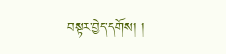བསྟར་བྱེད་དགོས། །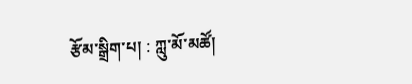རྩོམ་སྒྲིག་པ། : ཀླུ་མོ་མཚོ།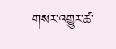གསར་འགྱུར་ཚ་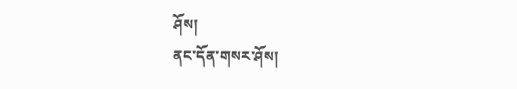ཤོས།
ནང་དོན་གསར་ཤོས།